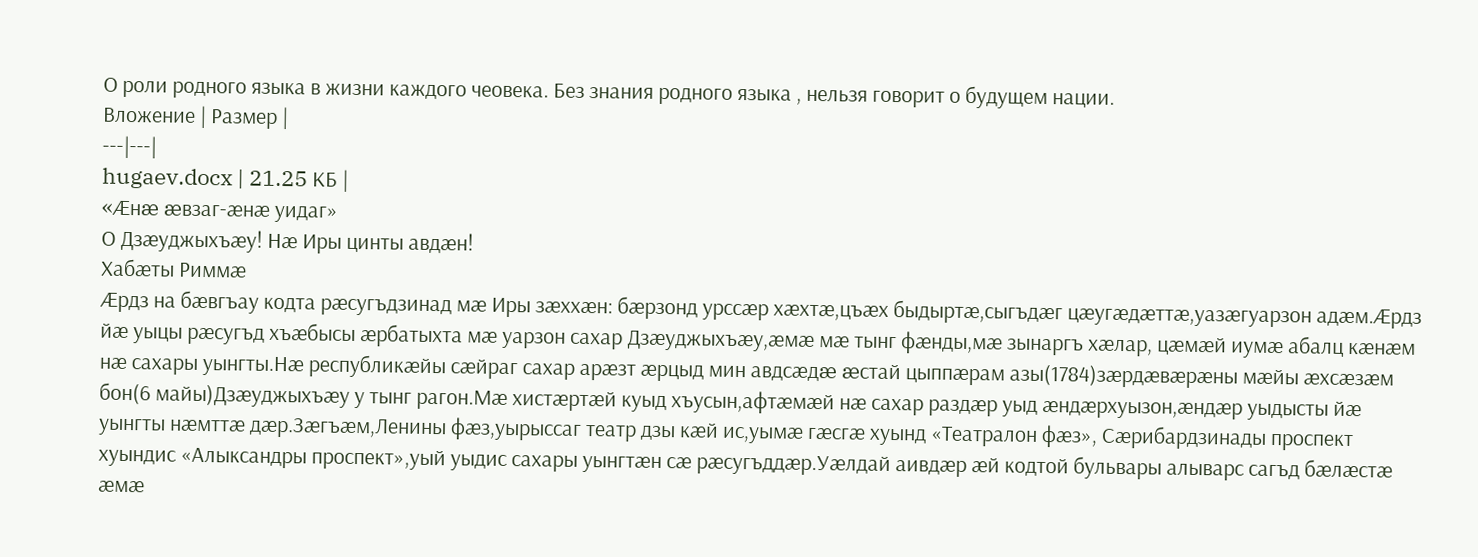О роли родного языка в жизни каждого чеовека. Без знания родного языка , нельзя говорит о будущем нации.
Вложение | Размер |
---|---|
hugaev.docx | 21.25 КБ |
«Æнæ æвзаг-æнæ уидаг»
О Дзæуджыхъæу! Нæ Иры цинты авдæн!
Хабæты Риммæ
Æрдз на бæвгъау кодта рæсугъдзинад мæ Иры зæххæн: бæрзонд урссæр хæхтæ,цъæх быдыртæ,сыгъдæг цæугæдæттæ,уазæгуарзон адæм.Æрдз йæ уыцы рæсугъд хъæбысы æрбатыхта мæ уарзон сахар Дзæуджыхъæу,æмæ мæ тынг фæнды,мæ зынаргъ хæлар, цæмæй иумæ абалц кæнæм нæ сахары уынгты.Нæ республикæйы сæйраг сахар арæзт æрцыд мин авдсæдæ æстай цыппæрам азы(1784)зæрдæвæрæны мæйы æхсæзæм бон(6 майы)Дзæуджыхъæу у тынг рагон.Мæ хистæртæй куыд хъусын,афтæмæй нæ сахар раздæр уыд æндæрхуызон,æндæр уыдысты йæ уынгты нæмттæ дæр.Зæгъæм,Ленины фæз,уырыссаг театр дзы кæй ис,уымæ гæсгæ хуынд «Театралон фæз», Сæрибардзинады проспект хуындис «Алыксандры проспект»,уый уыдис сахары уынгтæн сæ рæсугъддæр.Уæлдай аивдæр æй кодтой бульвары алыварс сагъд бæлæстæ æмæ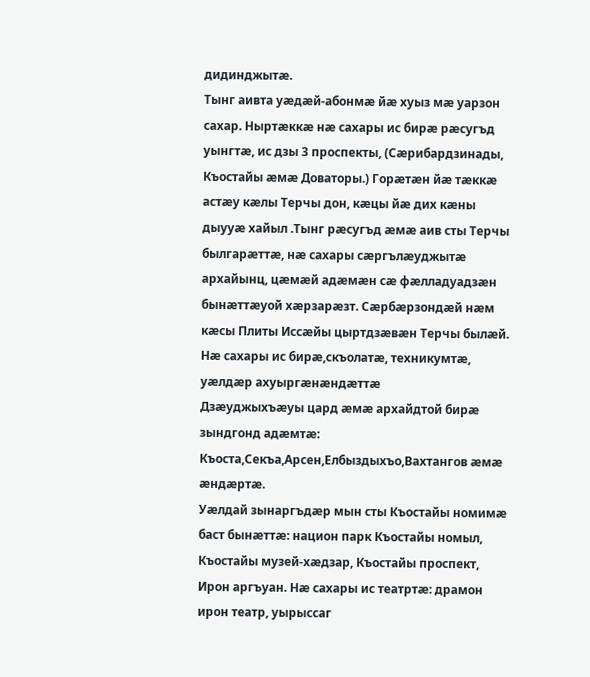дидинджытæ.
Тынг аивта уæдæй-абонмæ йæ хуыз мæ уарзон сахар. Ныртæккæ нæ сахары ис бирæ рæсугъд уынгтæ, ис дзы 3 проспекты, (Сæрибардзинады, Къостайы æмæ Доваторы.) Горæтæн йæ тæккæ астæу кæлы Терчы дон, кæцы йæ дих кæны дыууæ хайыл .Тынг рæсугъд æмæ аив сты Терчы былгарæттæ, нæ сахары сæргълæуджытæ архайынц, цæмæй адæмæн сæ фæллaдуадзæн бынæттæуой хæрзарæзт. Сæрбæрзондæй нæм кæсы Плиты Иссæйы цыртдзæвæн Терчы былæй.
Нæ сахары ис бирæ,скъолатæ, техникумтæ, уæлдæр ахуыргæнæндæттæ
Дзæуджыхъæуы цард æмæ архайдтой бирæ зындгонд адæмтæ: Къоста,Секъа,Арсен,Елбыздыхъо,Вахтангов æмæ æндæртæ.
Уæлдай зынаргъдæр мын сты Къостайы номимæ баст бынæттæ: национ парк Къостайы номыл, Къостайы музей-хæдзар, Къостайы проспект, Ирон аргъуан. Нæ сахары ис театртæ: драмон ирон театр, уырыссаг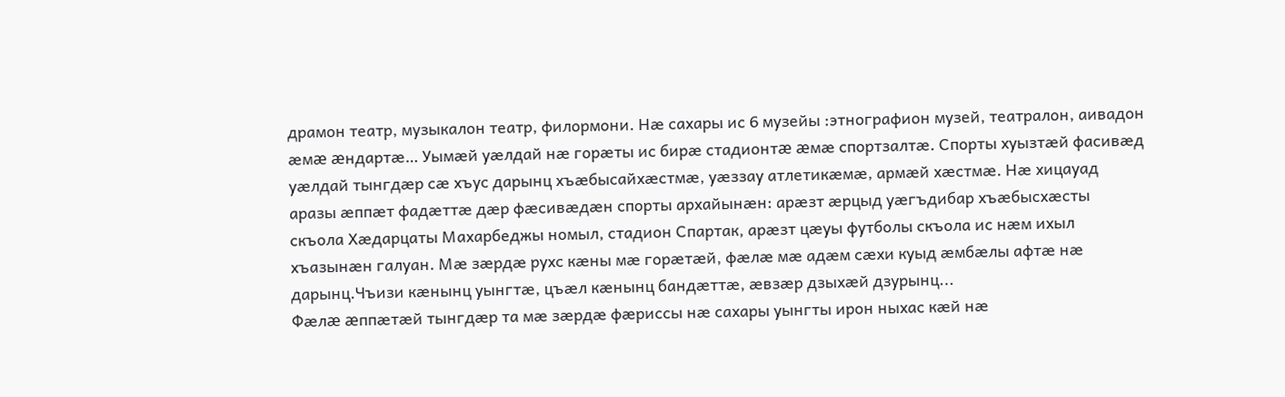драмон театр, музыкалон театр, филормони. Нæ сахары ис 6 музейы :этнографион музей, театралон, аивадон æмæ æндартæ… Уымæй уæлдай нæ горæты ис бирæ стадионтæ æмæ спортзалтæ. Спорты хуызтæй фасивæд уæлдай тынгдæр сæ хъус дарынц хъæбысайхæстмæ, уæззау атлетикæмæ, армæй хæстмæ. Нæ хицауад аразы æппæт фадæттæ дæр фæсивæдæн спорты архайынæн: арæзт æрцыд уæгъдибар хъæбысхæсты скъола Хæдарцаты Махарбеджы номыл, стадион Спартак, арæзт цæуы футболы скъола ис нæм ихыл хъазынæн галуан. Мæ зæрдæ рухс кæны мæ горæтæй, фæлæ мæ адæм сæхи куыд æмбæлы афтæ нæ дарынц.Чъизи кæнынц уынгтæ, цъæл кæнынц бандæттæ, æвзæр дзыхæй дзурынц...
Фæлæ æппæтæй тынгдæр та мæ зæрдæ фæриссы нæ сахары уынгты ирон ныхас кæй нæ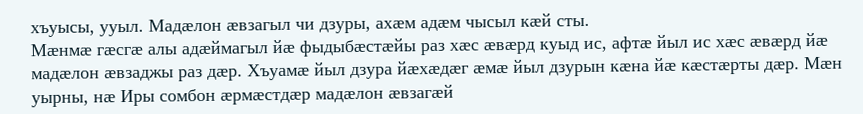хъуысы, ууыл. Мадæлон æвзагыл чи дзуры, ахæм адæм чысыл кæй сты.
Мæнмæ гæсгæ алы адæймагыл йæ фыдыбæстæйы раз хæс æвæрд куыд ис, афтæ йыл ис хæс æвæрд йæ мадæлон æвзаджы раз дæр. Хъуамæ йыл дзура йæхæдæг æмæ йыл дзурын кæна йæ кæстæрты дæр. Мæн уырны, нæ Иры сомбон æрмæстдæр мадæлон æвзагæй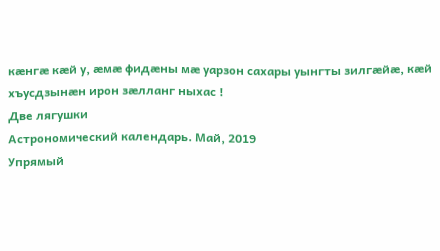кæнгæ кæй у, æмæ фидæны мæ уарзон сахары уынгты зилгæйæ, кæй хъусдзынæн ирон зæлланг ныхас !
Две лягушки
Астрономический календарь. Май, 2019
Упрямый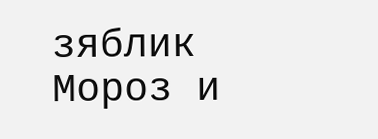зяблик
Мороз и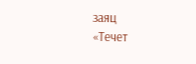заяц
«Течет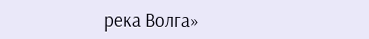река Волга»